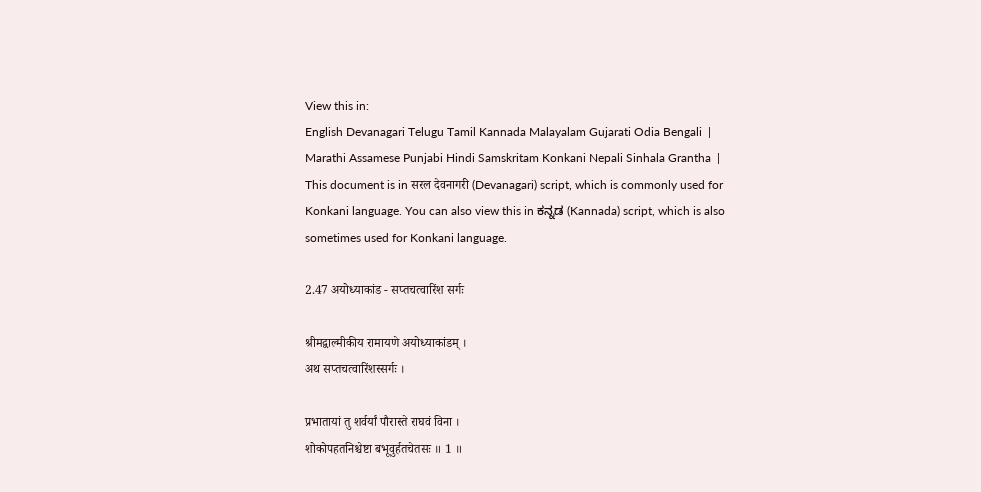View this in:
English Devanagari Telugu Tamil Kannada Malayalam Gujarati Odia Bengali  |
Marathi Assamese Punjabi Hindi Samskritam Konkani Nepali Sinhala Grantha  |
This document is in सरल देवनागरी (Devanagari) script, which is commonly used for Konkani language. You can also view this in ಕನ್ನಡ (Kannada) script, which is also sometimes used for Konkani language.

2.47 अयोध्याकांड - सप्तचत्वारिंश सर्गः

श्रीमद्वाल्मीकीय रामायणे अयोध्याकांडम् ।
अथ सप्तचत्वारिंशस्सर्गः ।

प्रभातायां तु शर्वर्यां पौरास्ते राघवं विना ।
शोकोपहतनिश्चेष्टा बभूवुर्हतचेतसः ॥ 1 ॥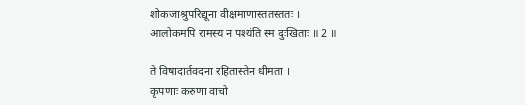शोकजाश्रुपरिद्यूना वीक्षमाणास्ततस्ततः ।
आलोकमपि रामस्य न पश्यंति स्म दुःखिताः ॥ 2 ॥

ते विषादार्तवदना रहितास्तेन धीमता ।
कृपणाः करुणा वाचो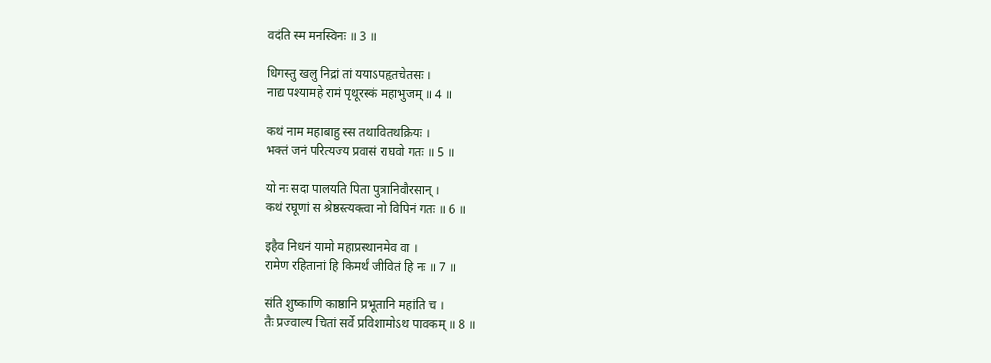वदंति स्म मनस्विनः ॥ 3 ॥

धिगस्तु खलु निद्रां तां ययाऽपहृतचेतसः ।
नाद्य पश्यामहे रामं पृथूरस्कं महाभुजम् ॥ 4 ॥

कथं नाम महाबाहु स्स तथावितथक्रियः ।
भक्तं जनं परित्यज्य प्रवासं राघवो गतः ॥ 5 ॥

यो नः सदा पालयति पिता पुत्रानिवौरसान् ।
कथं रघूणां स श्रेष्ठस्त्यक्त्वा नो विपिनं गतः ॥ 6 ॥

इहैव निधनं यामो महाप्रस्थानमेव वा ।
रामेण रहितानां हि किमर्थं जीवितं हि नः ॥ 7 ॥

संति शुष्काणि काष्ठानि प्रभूतानि महांति च ।
तैः प्रज्वाल्य चितां सर्वे प्रविशामोऽथ पावकम् ॥ 8 ॥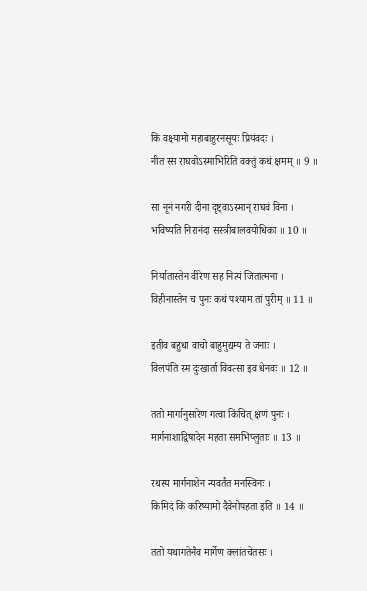किं वक्ष्यामो महाबाहुरनसूयः प्रियंवदः ।
नीत स्स राघवोऽस्माभिरिति वक्तुं कथं क्षमम् ॥ 9 ॥

सा नूनं नगरी दीना दृष्ट्वाऽस्मान् राघवं विना ।
भविष्यति निरानंदा सस्त्रीबालवयोधिका ॥ 10 ॥

निर्यातास्तेन वीरेण सह नित्यं जितात्मना ।
विहीनास्तेन च पुनः कथं पश्याम तां पुरीम् ॥ 11 ॥

इतीव बहुधा वाचो बाहुमुद्यम्य ते जनाः ।
विलपंति स्म दुःखार्ता विवत्सा इव धेनवः ॥ 12 ॥

ततो मार्गानुसारेण गत्वा किंचित् क्षणं पुनः ।
मार्गनाशाद्विषादेन महता समभिप्लुताः ॥ 13 ॥

रथस्य मार्गनाशेन न्यवर्तंत मनस्विनः ।
किमिदं किं करिष्यामो दैवेनोपहता इति ॥ 14 ॥

ततो यथागतेनैव मार्गेण क्लांतचेतसः ।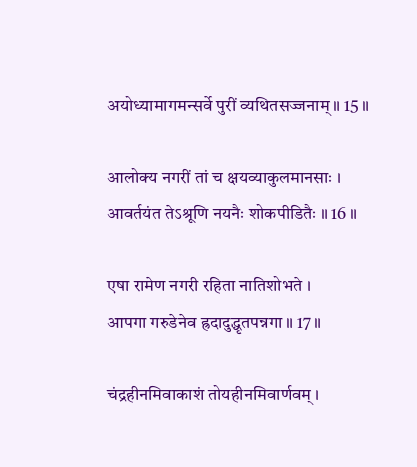अयोध्यामागमन्सर्वे पुरीं व्यथितसज्जनाम् ॥ 15 ॥

आलोक्य नगरीं तां च क्षयव्याकुलमानसाः ।
आवर्तयंत तेऽश्रूणि नयनैः शोकपीडितैः ॥ 16 ॥

एषा रामेण नगरी रहिता नातिशोभते ।
आपगा गरुडेनेव ह्रदादुद्धृतपन्नगा ॥ 17 ॥

चंद्रहीनमिवाकाशं तोयहीनमिवार्णवम् ।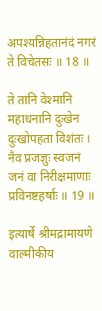अपश्यन्निहतानंदं नगरं ते विचेतसः ॥ 18 ॥

ते तानि वेश्मानि महाधनानि दुःखेन दुःखोपहता विशंतः ।
नैव प्रजज्ञुः स्वजनं जनं वा निरीक्षमाणाः प्रविनष्टहर्षाः ॥ 19 ॥

इत्यार्षे श्रीमद्रामायणे वाल्मीकीय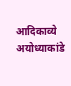आदिकाव्ये अयोध्याकांडे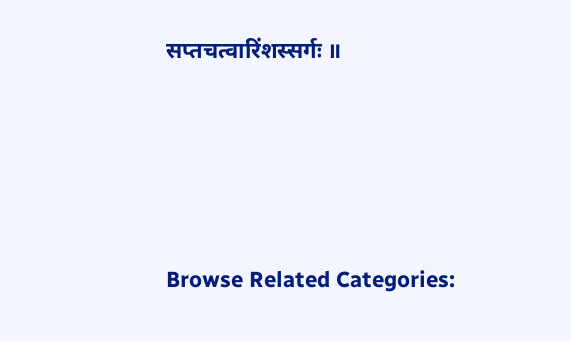सप्तचत्वारिंशस्सर्गः ॥




Browse Related Categories: